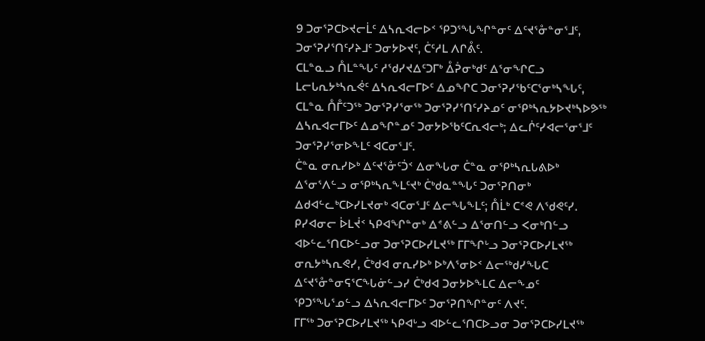9 ᑐᓂᕐᕈᑕᐅᔪᓕᒫᑦ ᐃᓴᕆᐊᓕᐅᑉ ᕿᑐᕐᖓᖏᓐᓂᑦ ᐃᑦᔪᕐᓁᓐᓂᕐᒧᑦ, ᑐᓂᕐᕈᓯᕐᑎᑦᓯᔨᒧᑦ ᑐᓂᔭᐅᔪᑦ, ᑖᑦᓱᒪ ᐱᒋᕔᑦ.
ᑕᒪᓐᓇᓗ ᑍᒪᓐᖓᑦ ᓱᖁᓯᔪᐃᑦᑐᒥᒃ ᐂᕉᓂᒃᑯᑦ ᐃᕐᓂᖏᑕᓗ ᒪᓕᒐᕆᔭᒃᓴᕆᕚᑦ ᐃᓴᕆᐊᓕᒥᐅᑦ ᐃᓄᖏᑕ ᑐᓂᕐᕈᓯᖃᑦᑕᕐᓂᒃᓴᖓᑦ, ᑕᒪᓐᓇ ᑍᒤᑦᑐᖅ ᑐᓂᕐᕈᓯᕐᓂᖅ ᑐᓂᕐᕈᓯᕐᑎᑦᓯᔨᓄᑦ ᓂᕿᒃᓴᕆᔭᐅᔪᒃᓴᐅᕗᖅ ᐃᓴᕆᐊᓕᒥᐅᑦ ᐃᓄᖏᓐᓄᑦ ᑐᓂᔭᐅᖃᑦᑕᕆᐊᓕᒃ; ᐃᓚᒌᑦᓯᐊᓕᕐᓂᕐᒧᑦ ᑐᓂᕐᕈᓯᕐᓂᐅᖕᒪᑦ ᐊᑕᓂᕐᒧᑦ.
ᑖᓐᓇ ᓂᕆᓯᐅᒃ ᐃᑦᔪᕐᓁᑦᑑᑉ ᐃᓂᖓᓂ ᑖᓐᓇ ᓂᕿᒃᓴᕆᒐᕕᐅᒃ ᐃᕐᓂᕐᐱᓪᓗ ᓂᕿᒃᓴᕆᖕᒪᑦᔪᒃ ᑖᒃᑯᓇᓐᖓᑦ ᑐᓂᕐᕈᑎᓂᒃ ᐃᑯᐊᓪᓚᒃᑕᐅᓯᒪᔪᓂᒃ ᐊᑕᓂᕐᒧᑦ ᐃᓕᖓᖕᒪᑦ; ᑍᒫᒃ ᑕᕝᕙ ᐱᖁᕙᑦᓯ.
ᑭᓯᐊᓂᓕ ᐆᒪᔫᑉ ᓴᑭᐊᖏᓐᓂᒃ ᐃᕝᕕᓪᓗ ᐃᕐᓂᑎᓪᓗ ᐸᓂᒃᑎᓪᓗ ᐊᐅᓪᓚᕐᑎᑕᐅᓪᓗᓂ ᑐᓂᕐᕈᑕᐅᓯᒪᔪᖅ ᒥᒥᖏᒡᓗ ᑐᓂᕐᕈᑕᐅᓯᒪᔪᖅ ᓂᕆᔭᒃᓴᕆᕙᓯ, ᑖᒃᑯᐊ ᓂᕆᓯᐅᒃ ᐅᒃᐱᕐᓂᐅᑉ ᐃᓕᖅᑯᓯᖓᑕ ᐃᑦᔪᕐᓁᓐᓂᕋᕐᑕᖓᓃᓪᓗᓯ ᑖᒃᑯᐊ ᑐᓂᔭᐅᖕᒪᑕ ᐃᓕᖕᓄᑦ ᕿᑐᕐᖓᕐᓄᓪᓗ ᐃᓴᕆᐊᓕᒥᐅᑦ ᑐᓂᕐᕈᑎᖏᓐᓂᑦ ᐱᔪᑦ.
ᒥᒥᖅ ᑐᓂᕐᕈᑕᐅᓯᒪᔪᖅ ᓴᑭᐊᒡᓗ ᐊᐅᓪᓚᕐᑎᑕᐅᓗᓂ ᑐᓂᕐᕈᑕᐅᓯᒪᔪᖅ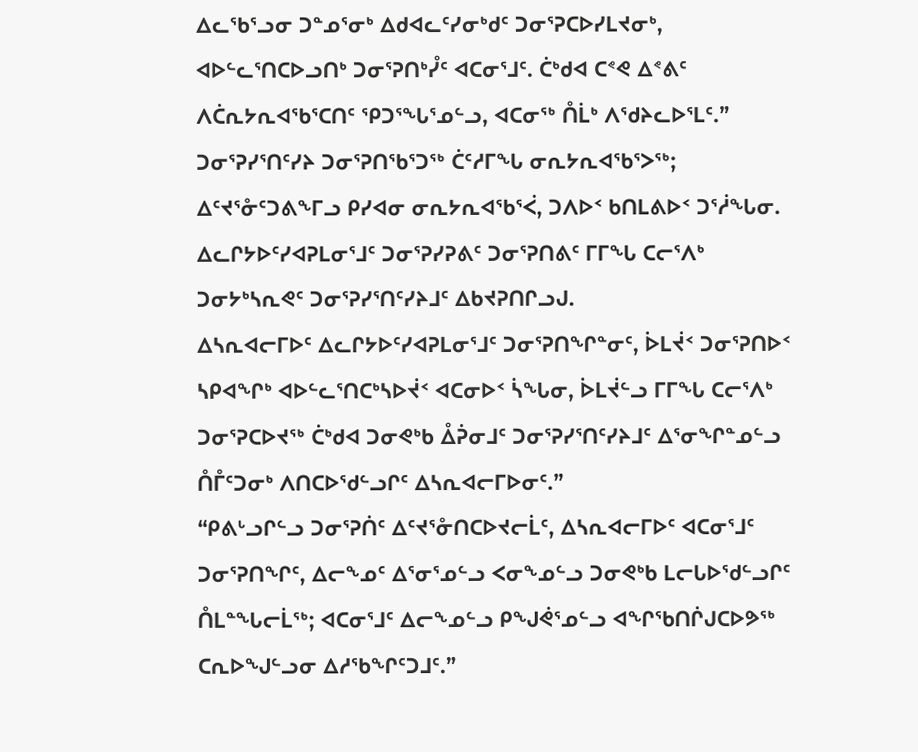ᐃᓚᖃᕐᓗᓂ ᑐᓐᓄᕐᓂᒃ ᐃᑯᐊᓚᑦᓯᓂᒃᑯᑦ ᑐᓂᕐᕈᑕᐅᓯᒪᔪᓂᒃ, ᐊᐅᓪᓚᕐᑎᑕᐅᓗᑎᒃ ᑐᓂᕐᕈᑎᒃᓮᑦ ᐊᑕᓂᕐᒧᑦ. ᑖᒃᑯᐊ ᑕᕝᕙ ᐃᕝᕕᑦ ᐱᑖᕆᔭᕆᐊᖃᕐᑕᑎᑦ ᕿᑐᕐᖓᕐᓄᓪᓗ, ᐊᑕᓂᖅ ᑍᒫᒃ ᐱᖁᔨᓚᐅᕐᒪᑦ.”
ᑐᓂᕐᕈᓯᕐᑎᑦᓯᔨ ᑐᓂᕐᕈᑎᖃᕐᑐᖅ ᑖᑦᓱᒥᖓ ᓂᕆᔭᕆᐊᖃᕐᐳᖅ; ᐃᑦᔪᕐᓁᑦᑐᕕᖕᒥᓗ ᑭᓯᐊᓂ ᓂᕆᔭᕆᐊᖃᕐᐹ, ᑐᐱᐅᑉ ᑲᑎᒪᕕᐅᑉ ᑐᕐᓲᖓᓂ.
ᐃᓚᒋᔭᐅᑦᓯᐊᕈᒪᓂᕐᒧᑦ ᑐᓂᕐᕈᓯᕈᕕᑦ ᑐᓂᕐᕈᑎᕕᑦ ᒥᒥᖓ ᑕᓕᕐᐱᒃ ᑐᓂᔭᒃᓴᕆᕙᑦ ᑐᓂᕐᕈᓯᕐᑎᑦᓯᔨᒧᑦ ᐃᑲᔪᕈᑎᒋᓗᒍ.
ᐃᓴᕆᐊᓕᒥᐅᑦ ᐃᓚᒋᔭᐅᑦᓯᐊᕈᒪᓂᕐᒧᑦ ᑐᓂᕐᕈᑎᖏᓐᓂᑦ, ᐆᒪᔫᑉ ᑐᓂᕐᕈᑎᐅᑉ ᓴᑭᐊᖏᒃ ᐊᐅᓪᓚᕐᑎᑕᒃᓴᐅᔫᑉ ᐊᑕᓂᐅᑉ ᓵᖓᓂ, ᐆᒪᔫᓪᓗ ᒥᒥᖓ ᑕᓕᕐᐱᒃ ᑐᓂᕐᕈᑕᐅᔪᖅ ᑖᒃᑯᐊ ᑐᓂᕙᒃᑲ ᐂᕉᓂᒧᑦ ᑐᓂᕐᕈᓯᕐᑎᑦᓯᔨᒧᑦ ᐃᕐᓂᖏᓐᓄᓪᓗ ᑍᒤᑦᑐᓂᒃ ᐱᑎᑕᐅᖁᓪᓗᒋᑦ ᐃᓴᕆᐊᓕᒥᐅᓂᑦ.”
“ᑭᕕᒡᓗᒋᓪᓗ ᑐᓂᕐᕈᑏᑦ ᐃᑦᔪᕐᓁᑎᑕᐅᔪᓕᒫᑦ, ᐃᓴᕆᐊᓕᒥᐅᑦ ᐊᑕᓂᕐᒧᑦ ᑐᓂᕐᕈᑎᖏᑦ, ᐃᓕᖕᓄᑦ ᐃᕐᓂᕐᓄᓪᓗ ᐸᓂᖕᓄᓪᓗ ᑐᓂᕙᒃᑲ ᒪᓕᒐᐅᖁᓪᓗᒋᑦ ᑍᒪᓐᖓᓕᒫᖅ; ᐊᑕᓂᕐᒧᑦ ᐃᓕᖕᓄᓪᓗ ᑭᖑᕚᕐᓄᓪᓗ ᐊᖏᖃᑎᒌᒍᑕᐅᕗᖅ ᑕᕆᐅᖑᓪᓗᓂ ᐃᓱᖃᖏᑦᑐᒧᑦ.”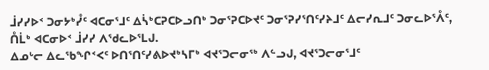ᒨᓯᓯᐅᑉ ᑐᓂᔭᒃᓮᑦ ᐊᑕᓂᕐᒧᑦ ᐃᓵᒃᑕᕈᑕᐅᓗᑎᒃ ᑐᓂᕐᕈᑕᐅᔪᑦ ᑐᓂᕐᕈᓯᕐᑎᑦᓯᔨᒧᑦ ᐃᓕᓯᕆᒧᑦ ᑐᓂᓚᐅᕐᐰᑦ, ᑍᒫᒃ ᐊᑕᓂᐅᑉ ᒨᓯᓯ ᐱᖁᓚᐅᕐᒪᒍ.
ᐃᓄᒡᓕ ᐃᓚᖃᖏᑉᐸᑦ ᐅᑎᕐᑎᑦᓯᕕᐅᔪᒃᓴᒥᒃ ᐊᔪᕐᑐᓕᓂᖅ ᐱᓪᓗᒍ, ᐊᔪᕐᑐᓕᓂᕐᒧᑦ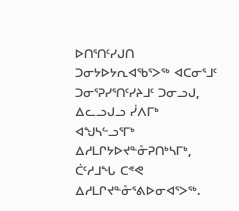ᐅᑎᕐᑎᑦᓯᒍᑎ ᑐᓂᔭᐅᔭᕆᐊᖃᕐᐳᖅ ᐊᑕᓂᕐᒧᑦ ᑐᓂᕐᕈᓯᕐᑎᑦᓯᔨᒧᑦ ᑐᓂᓗᒍ, ᐃᓚᓗᒍᓗ ᓰᐱᒥᒃ ᐊᖑᓴᓪᓗᕐᒥᒃ ᐃᓱᒪᒋᔭᐅᔪᓐᓁᕈᑎᒃᓴᒥᒃ, ᑖᑦᓱᒧᖓ ᑕᕝᕙ ᐃᓱᒪᒋᔪᓐᓁᕐᕕᐅᓂᐊᕐᐳᖅ.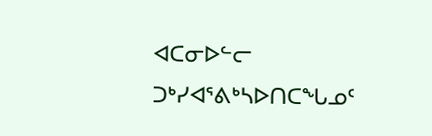ᐊᑕᓂᐅᓪᓕ ᑐᒃᓯᐊᕐᕕᒃᓴᐅᑎᑕᖓᓄᑦ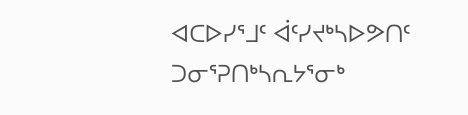ᐊᑕᐅᓯᕐᒧᑦ ᐋᑦᓯᔪᒃᓴᐅᕗᑎᑦ ᑐᓂᕐᕈᑎᒃᓴᕆᔭᕐᓂᒃ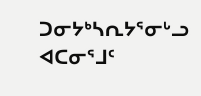ᑐᓂᔭᒃᓴᕆᔭᕐᓂᒡᓗ ᐊᑕᓂᕐᒧᑦ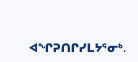ᐊᖏᕈᑎᒋᓯᒪᔭᕐᓂᒃ.